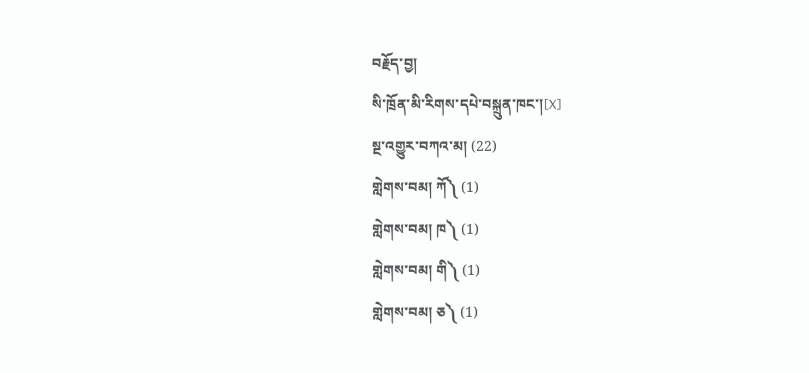བརྗོད་བྱ།
སི་ཁྲོན་མི་རིགས་དཔེ་བསྐྲུན་ཁང་།[X]
སྔ་འགྱུར་བཀའ་མ། (22)
གླེགས་བམ། ཀོ༽ (1)
གླེགས་བམ། ཁ༽ (1)
གླེགས་བམ། གི༽ (1)
གླེགས་བམ། ཅ༽ (1)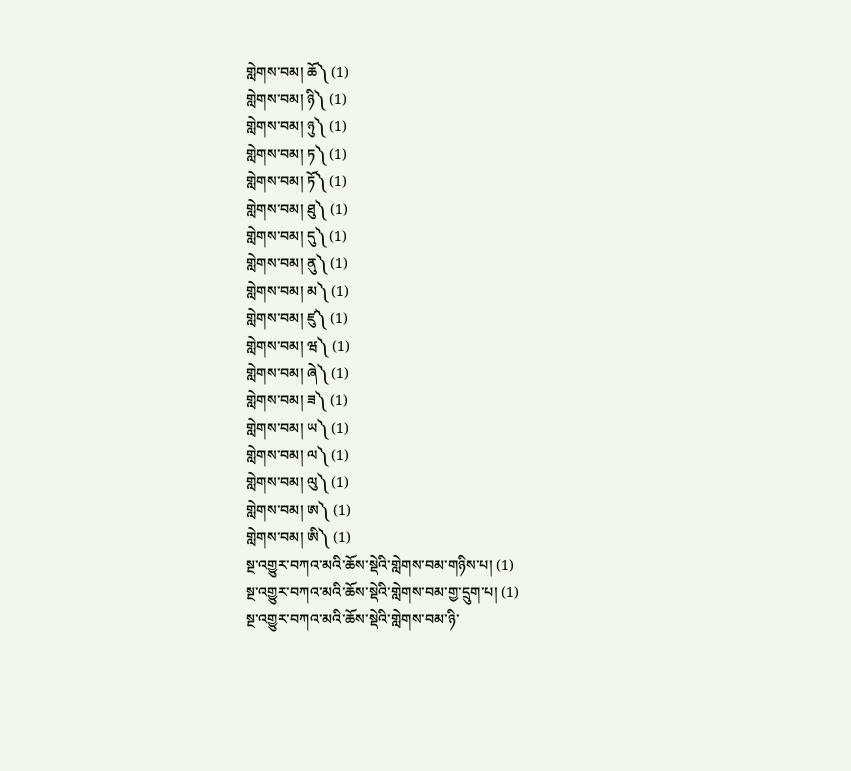གླེགས་བམ། ཆོ༽ (1)
གླེགས་བམ། ཉི༽ (1)
གླེགས་བམ། ཉུ༽ (1)
གླེགས་བམ། ཏ༽ (1)
གླེགས་བམ། ཏོ༽ (1)
གླེགས་བམ། ཐུ༽ (1)
གླེགས་བམ། དུ༽ (1)
གླེགས་བམ། ནུ༽ (1)
གླེགས་བམ། མ༽ (1)
གླེགས་བམ། ཛུ༽ (1)
གླེགས་བམ། ཝ༽ (1)
གླེགས་བམ། ཞེ༽ (1)
གླེགས་བམ། ཟ༽ (1)
གླེགས་བམ། ཡ༽ (1)
གླེགས་བམ། ལ༽ (1)
གླེགས་བམ། ལུ༽ (1)
གླེགས་བམ། ཨ༽ (1)
གླེགས་བམ། ཨི༽ (1)
སྔ་འགྱུར་བཀའ་མའི་ཆོས་སྡེའི་གླེགས་བམ་གཉིས་པ། (1)
སྔ་འགྱུར་བཀའ་མའི་ཆོས་སྡེའི་གླེགས་བམ་གྱ་དྲུག་པ། (1)
སྔ་འགྱུར་བཀའ་མའི་ཆོས་སྡེའི་གླེགས་བམ་ཉི་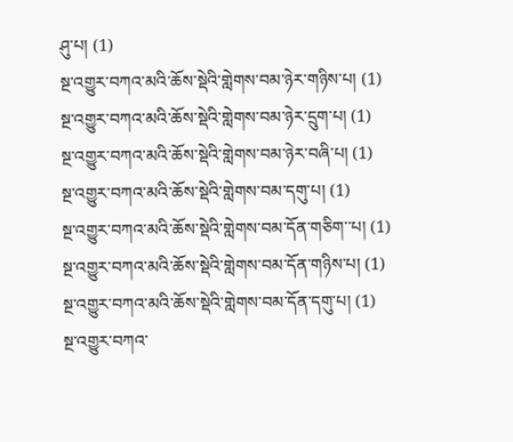ཤུ་པ། (1)
སྔ་འགྱུར་བཀའ་མའི་ཆོས་སྡེའི་གླེགས་བམ་ཉེར་གཉིས་པ། (1)
སྔ་འགྱུར་བཀའ་མའི་ཆོས་སྡེའི་གླེགས་བམ་ཉེར་དྲུག་པ། (1)
སྔ་འགྱུར་བཀའ་མའི་ཆོས་སྡེའི་གླེགས་བམ་ཉེར་བཞི་པ། (1)
སྔ་འགྱུར་བཀའ་མའི་ཆོས་སྡེའི་གླེགས་བམ་དགུ་པ། (1)
སྔ་འགྱུར་བཀའ་མའི་ཆོས་སྡེའི་གླེགས་བམ་དོན་གཅིག་་པ། (1)
སྔ་འགྱུར་བཀའ་མའི་ཆོས་སྡེའི་གླེགས་བམ་དོན་གཉིས་པ། (1)
སྔ་འགྱུར་བཀའ་མའི་ཆོས་སྡེའི་གླེགས་བམ་དོན་དགུ་པ། (1)
སྔ་འགྱུར་བཀའ་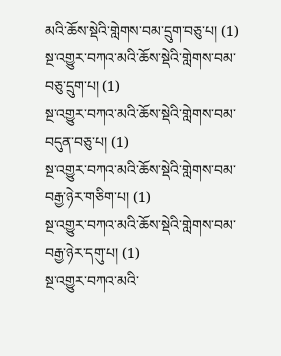མའི་ཆོས་སྡེའི་གླེགས་བམ་དྲུག་བཅུ་པ། (1)
སྔ་འགྱུར་བཀའ་མའི་ཆོས་སྡེའི་གླེགས་བམ་བཅུ་དྲུག་པ། (1)
སྔ་འགྱུར་བཀའ་མའི་ཆོས་སྡེའི་གླེགས་བམ་བདུན་བཅུ་པ། (1)
སྔ་འགྱུར་བཀའ་མའི་ཆོས་སྡེའི་གླེགས་བམ་བརྒྱ་ཉེར་གཅིག་པ། (1)
སྔ་འགྱུར་བཀའ་མའི་ཆོས་སྡེའི་གླེགས་བམ་བརྒྱ་ཉེར་དགུ་པ། (1)
སྔ་འགྱུར་བཀའ་མའི་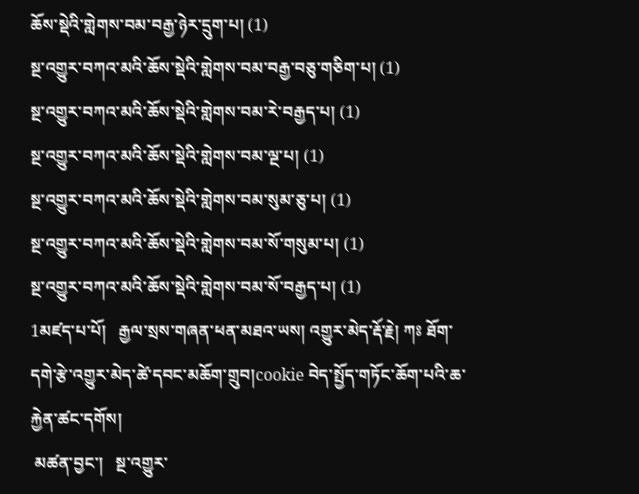ཆོས་སྡེའི་གླེགས་བམ་བརྒྱ་ཉེར་དྲུག་པ། (1)
སྔ་འགྱུར་བཀའ་མའི་ཆོས་སྡེའི་གླེགས་བམ་བརྒྱ་བཅུ་གཅིག་པ། (1)
སྔ་འགྱུར་བཀའ་མའི་ཆོས་སྡེའི་གླེགས་བམ་རེ་བརྒྱད་པ། (1)
སྔ་འགྱུར་བཀའ་མའི་ཆོས་སྡེའི་གླེགས་བམ་ལྔ་པ། (1)
སྔ་འགྱུར་བཀའ་མའི་ཆོས་སྡེའི་གླེགས་བམ་སུམ་ཅུ་པ། (1)
སྔ་འགྱུར་བཀའ་མའི་ཆོས་སྡེའི་གླེགས་བམ་སོ་གསུམ་པ། (1)
སྔ་འགྱུར་བཀའ་མའི་ཆོས་སྡེའི་གླེགས་བམ་སོ་བརྒྱད་པ། (1)
1མཛད་པ་པོ།   རྒྱལ་སྲས་གཞན་ཕན་མཐའ་ཡས། འགྱུར་མེད་རྡོ་རྗེ། ཀཿ ཐོག་དགེ་རྩེ་འགྱུར་མེད་ཚེ་དབང་མཆོག་གྲུབ།cookie བེད་སྤྱོད་གཏོང་ཆོག་པའི་ཆ་རྐྱེན་ཚང་དགོས།
 མཚན་བྱང་།   སྔ་འགྱུར་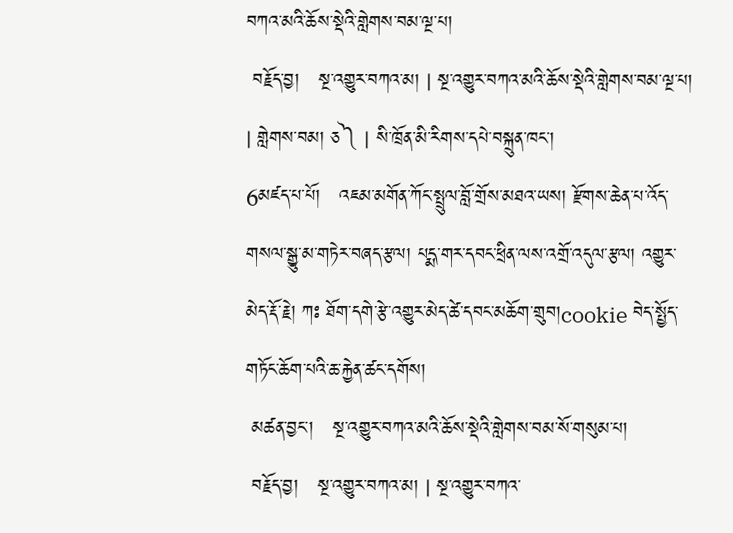བཀའ་མའི་ཆོས་སྡེའི་གླེགས་བམ་ལྔ་པ།
 བརྗོད་བྱ།   སྔ་འགྱུར་བཀའ་མ། | སྔ་འགྱུར་བཀའ་མའི་ཆོས་སྡེའི་གླེགས་བམ་ལྔ་པ། | གླེགས་བམ། ཅ༽ | སི་ཁྲོན་མི་རིགས་དཔེ་བསྐྲུན་ཁང་།
6མཛད་པ་པོ།   འཇམ་མགོན་ཀོང་སྤྲུལ་བློ་གྲོས་མཐའ་ཡས། རྫོགས་ཆེན་པ་འོད་གསལ་སྒྱུ་མ་གཏེར་བཞད་རྩལ། པདྨ་གར་དབང་ཕྲིན་ལས་འགྲོ་འདུལ་རྩལ། འགྱུར་མེད་རྡོ་རྗེ། ཀཿ ཐོག་དགེ་རྩེ་འགྱུར་མེད་ཚེ་དབང་མཆོག་གྲུབ།cookie བེད་སྤྱོད་གཏོང་ཆོག་པའི་ཆ་རྐྱེན་ཚང་དགོས།
 མཚན་བྱང་།   སྔ་འགྱུར་བཀའ་མའི་ཆོས་སྡེའི་གླེགས་བམ་སོ་གསུམ་པ།
 བརྗོད་བྱ།   སྔ་འགྱུར་བཀའ་མ། | སྔ་འགྱུར་བཀའ་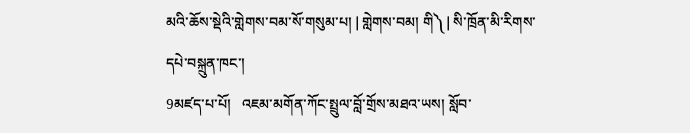མའི་ཆོས་སྡེའི་གླེགས་བམ་སོ་གསུམ་པ། | གླེགས་བམ། གི༽ | སི་ཁྲོན་མི་རིགས་དཔེ་བསྐྲུན་ཁང་།
9མཛད་པ་པོ།   འཇམ་མགོན་ཀོང་སྤྲུལ་བློ་གྲོས་མཐའ་ཡས། སློབ་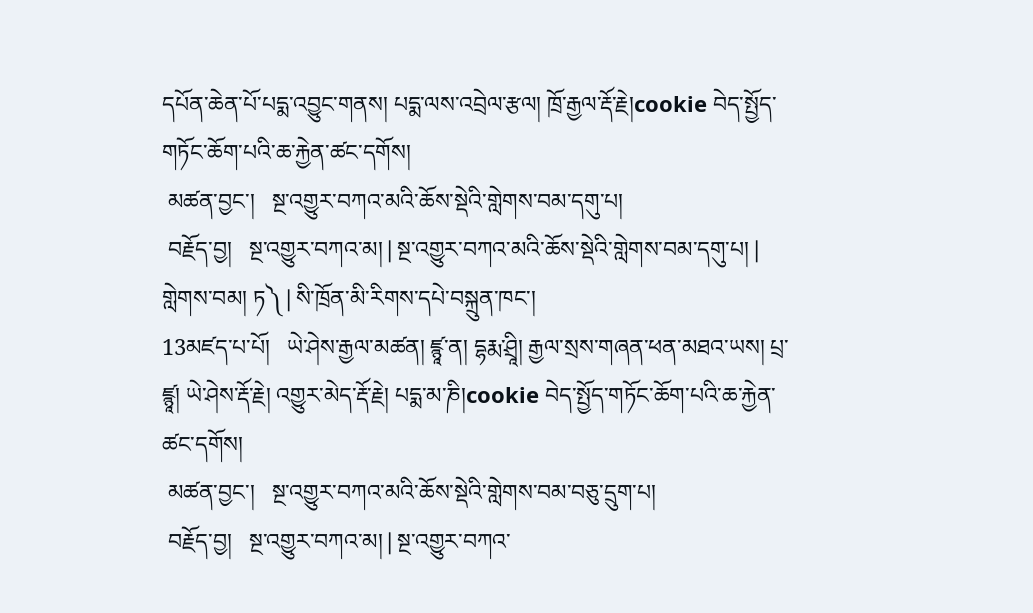དཔོན་ཆེན་པོ་པདྨ་འབྱུང་གནས། པདྨ་ལས་འབྲེལ་རྩལ། ཁྲོ་རྒྱལ་རྡོ་རྗེ།cookie བེད་སྤྱོད་གཏོང་ཆོག་པའི་ཆ་རྐྱེན་ཚང་དགོས།
 མཚན་བྱང་།   སྔ་འགྱུར་བཀའ་མའི་ཆོས་སྡེའི་གླེགས་བམ་དགུ་པ།
 བརྗོད་བྱ།   སྔ་འགྱུར་བཀའ་མ། | སྔ་འགྱུར་བཀའ་མའི་ཆོས་སྡེའི་གླེགས་བམ་དགུ་པ། | གླེགས་བམ། ཏ༽ | སི་ཁྲོན་མི་རིགས་དཔེ་བསྐྲུན་ཁང་།
13མཛད་པ་པོ།   ཡེ་ཤེས་རྒྱལ་མཚན། ཛྙཱ་ན། དྷརྨ་ཤྲཱི། རྒྱལ་སྲས་གཞན་ཕན་མཐའ་ཡས། པྲ་ཛྙཱ། ཡེ་ཤེས་རྡོ་རྗེ། འགྱུར་མེད་རྡོ་རྗེ། པདྨ་མ་ཎི།cookie བེད་སྤྱོད་གཏོང་ཆོག་པའི་ཆ་རྐྱེན་ཚང་དགོས།
 མཚན་བྱང་།   སྔ་འགྱུར་བཀའ་མའི་ཆོས་སྡེའི་གླེགས་བམ་བཅུ་དྲུག་པ།
 བརྗོད་བྱ།   སྔ་འགྱུར་བཀའ་མ། | སྔ་འགྱུར་བཀའ་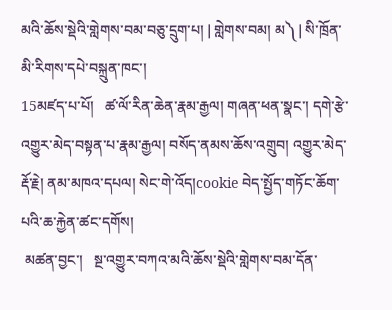མའི་ཆོས་སྡེའི་གླེགས་བམ་བཅུ་དྲུག་པ། | གླེགས་བམ། མ༽ | སི་ཁྲོན་མི་རིགས་དཔེ་བསྐྲུན་ཁང་།
15མཛད་པ་པོ།   ཚ་ལོ་རིན་ཆེན་རྣམ་རྒྱལ། གཞན་ཕན་སྣང་། དགེ་རྩེ་འགྱུར་མེད་བསྟན་པ་རྣམ་རྒྱལ། བསོད་ནམས་ཆོས་འགྲུབ། འགྱུར་མེད་རྡོ་རྗེ། ནམ་མཁའ་དཔལ། སེང་གེ་འོད།cookie བེད་སྤྱོད་གཏོང་ཆོག་པའི་ཆ་རྐྱེན་ཚང་དགོས།
 མཚན་བྱང་།   སྔ་འགྱུར་བཀའ་མའི་ཆོས་སྡེའི་གླེགས་བམ་དོན་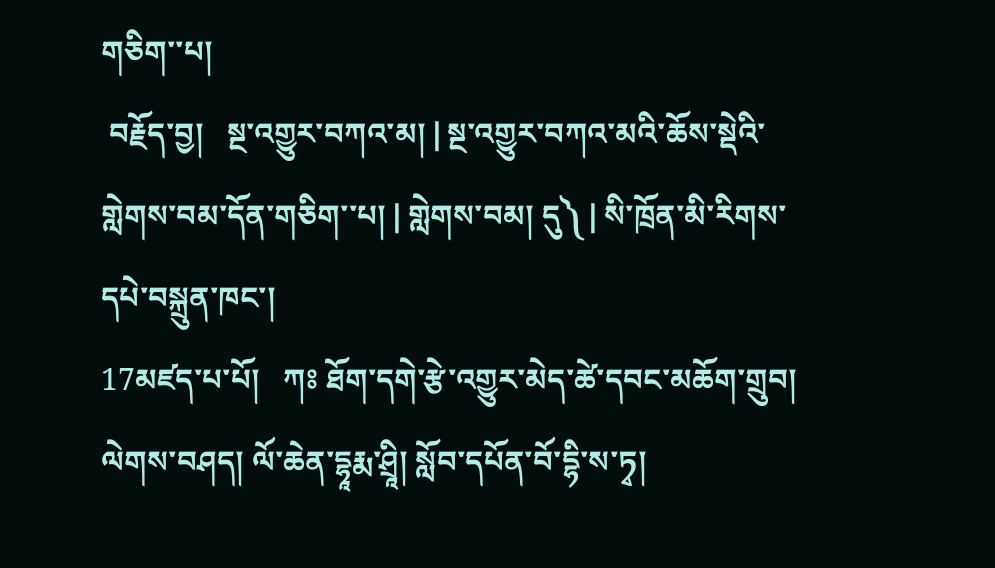གཅིག་་པ།
 བརྗོད་བྱ།   སྔ་འགྱུར་བཀའ་མ། | སྔ་འགྱུར་བཀའ་མའི་ཆོས་སྡེའི་གླེགས་བམ་དོན་གཅིག་་པ། | གླེགས་བམ། དུ༽ | སི་ཁྲོན་མི་རིགས་དཔེ་བསྐྲུན་ཁང་།
17མཛད་པ་པོ།   ཀཿ ཐོག་དགེ་རྩེ་འགྱུར་མེད་ཚེ་དབང་མཆོག་གྲུབ། ལེགས་བཤད། ལོ་ཆེན་དྷཱརྨ་ཤྲཱི། སློབ་དཔོན་བོ་དྷི་ས་ཏྭ།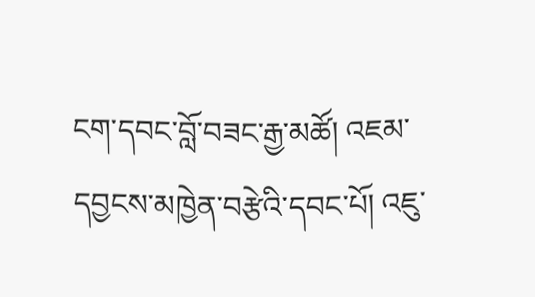ངག་དབང་བློ་བཟང་རྒྱ་མཚོ། འཇམ་དབྱངས་མཁྱེན་བརྩེའི་དབང་པོ། འཇུ་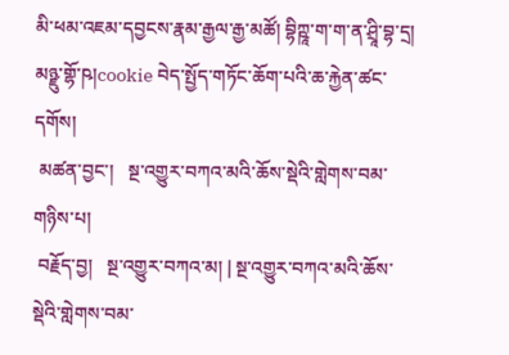མི་ཕམ་འཇམ་དབྱངས་རྣམ་རྒྱལ་རྒྱ་མཚོ། བྷིཀྵཱ་ག་ག་ན་ཤྲཱི་བྷ་དྲ། མཉྫུ་གྷོ་ཥ།cookie བེད་སྤྱོད་གཏོང་ཆོག་པའི་ཆ་རྐྱེན་ཚང་དགོས།
 མཚན་བྱང་།   སྔ་འགྱུར་བཀའ་མའི་ཆོས་སྡེའི་གླེགས་བམ་གཉིས་པ།
 བརྗོད་བྱ།   སྔ་འགྱུར་བཀའ་མ། | སྔ་འགྱུར་བཀའ་མའི་ཆོས་སྡེའི་གླེགས་བམ་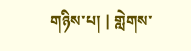གཉིས་པ། | གླེགས་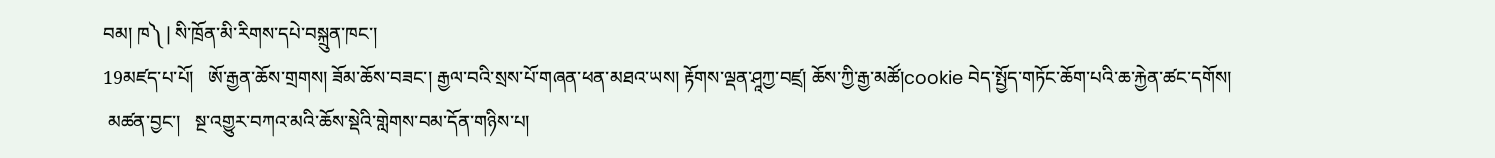བམ། ཁ༽ | སི་ཁྲོན་མི་རིགས་དཔེ་བསྐྲུན་ཁང་།
19མཛད་པ་པོ།   ཨོ་རྒྱན་ཆོས་གྲགས། ཟོམ་ཆོས་བཟང་། རྒྱལ་བའི་སྲས་པོ་གཞན་ཕན་མཐའ་ཡས། རྟོགས་ལྡན་ཤཱཀྱ་བཛྲ། ཆོས་ཀྱི་རྒྱ་མཚོ།cookie བེད་སྤྱོད་གཏོང་ཆོག་པའི་ཆ་རྐྱེན་ཚང་དགོས།
 མཚན་བྱང་།   སྔ་འགྱུར་བཀའ་མའི་ཆོས་སྡེའི་གླེགས་བམ་དོན་གཉིས་པ།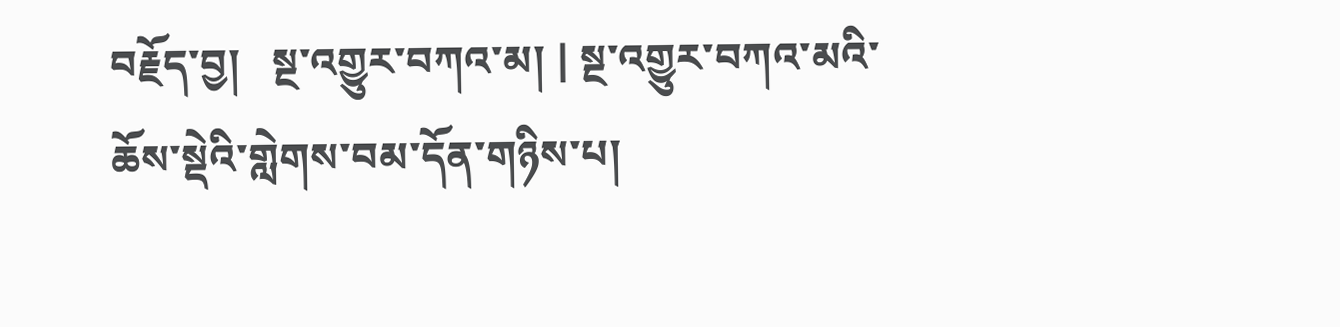བརྗོད་བྱ།   སྔ་འགྱུར་བཀའ་མ། | སྔ་འགྱུར་བཀའ་མའི་ཆོས་སྡེའི་གླེགས་བམ་དོན་གཉིས་པ།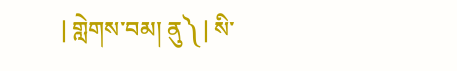| གླེགས་བམ། ནུ༽ | སི་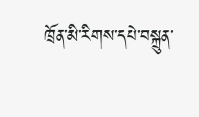ཁྲོན་མི་རིགས་དཔེ་བསྐྲུན་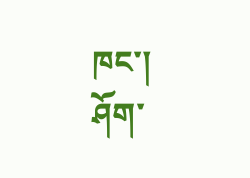ཁང་།
ཤོག་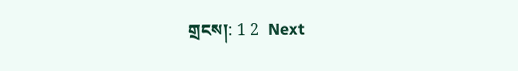གྲངས།: 1 2  Next